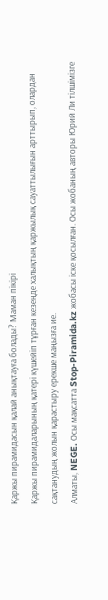Қаржы пирамидасын қалай анықтауға болады? Маман пікірі
Қаржы пирамидаларының қатері күшейіп тұрған кезеңде халықтың қаржылық сауаттылығын арттырып, олардан сақтанудың жолын қарастыру ерекше маңызға ие.
Алматы, NEGE. Осы мақсатта Stop-Piramida.kz жобасы іске қосылған. Осы жобаның авторы Юрий Ли тілшімізге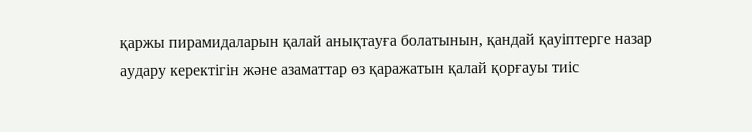қаржы пирамидаларын қалай анықтауға болатынын, қандай қауіптерге назар аудару керектігін және азаматтар өз қаражатын қалай қорғауы тиіс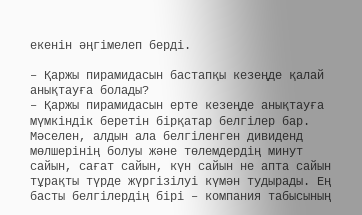екенін әңгімелеп берді.

– Қаржы пирамидасын бастапқы кезеңде қалай анықтауға болады?
– Қаржы пирамидасын ерте кезеңде анықтауға мүмкіндік беретін бірқатар белгілер бар. Мәселен, алдын ала белгіленген дивиденд мөлшерінің болуы және төлемдердің минут сайын, сағат сайын, күн сайын не апта сайын тұрақты түрде жүргізілуі күмән тудырады. Ең басты белгілердің бірі – компания табысының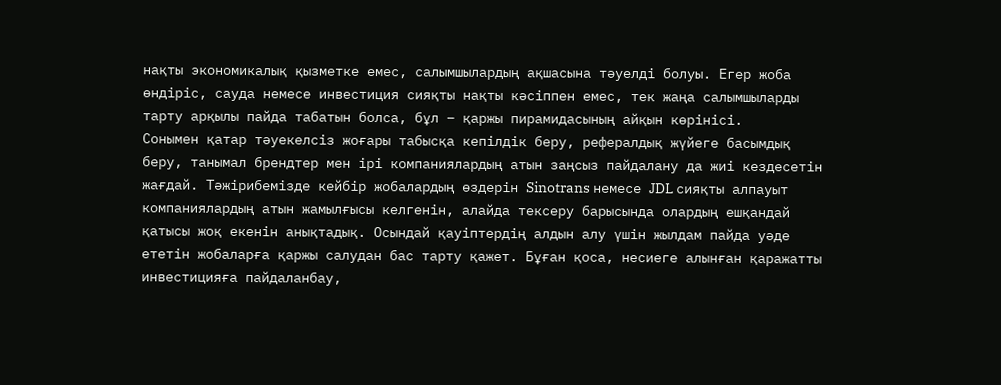нақты экономикалық қызметке емес, салымшылардың ақшасына тәуелді болуы. Егер жоба өндіріс, сауда немесе инвестиция сияқты нақты кәсіппен емес, тек жаңа салымшыларды тарту арқылы пайда табатын болса, бұл – қаржы пирамидасының айқын көрінісі.
Сонымен қатар тәуекелсіз жоғары табысқа кепілдік беру, рефералдық жүйеге басымдық беру, танымал брендтер мен ірі компаниялардың атын заңсыз пайдалану да жиі кездесетін жағдай. Тәжірибемізде кейбір жобалардың өздерін Sinotrans немесе JDL сияқты алпауыт компаниялардың атын жамылғысы келгенін, алайда тексеру барысында олардың ешқандай қатысы жоқ екенін анықтадық. Осындай қауіптердің алдын алу үшін жылдам пайда уәде ететін жобаларға қаржы салудан бас тарту қажет. Бұған қоса, несиеге алынған қаражатты инвестицияға пайдаланбау,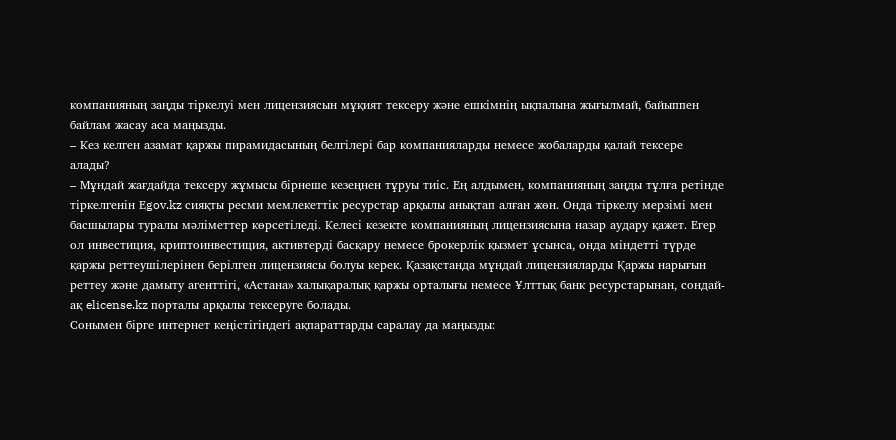компанияның заңды тіркелуі мен лицензиясын мұқият тексеру және ешкімнің ықпалына жығылмай, байыппен байлам жасау аса маңызды.
– Кез келген азамат қаржы пирамидасының белгілері бар компанияларды немесе жобаларды қалай тексере алады?
– Мұндай жағдайда тексеру жұмысы бірнеше кезеңнен тұруы тиіс. Ең алдымен, компанияның заңды тұлға ретінде тіркелгенін Еgov.kz сияқты ресми мемлекеттік ресурстар арқылы анықтап алған жөн. Онда тіркелу мерзімі мен басшылары туралы мәліметтер көрсетіледі. Келесі кезекте компанияның лицензиясына назар аудару қажет. Егер ол инвестиция, криптоинвестиция, активтерді басқару немесе брокерлік қызмет ұсынса, онда міндетті түрде қаржы реттеушілерінен берілген лицензиясы болуы керек. Қазақстанда мұндай лицензияларды Қаржы нарығын реттеу және дамыту агенттігі, «Астана» халықаралық қаржы орталығы немесе Ұлттық банк ресурстарынан, сондай-ақ elicense.kz порталы арқылы тексеруге болады.
Сонымен бірге интернет кеңістігіндегі ақпараттарды саралау да маңызды: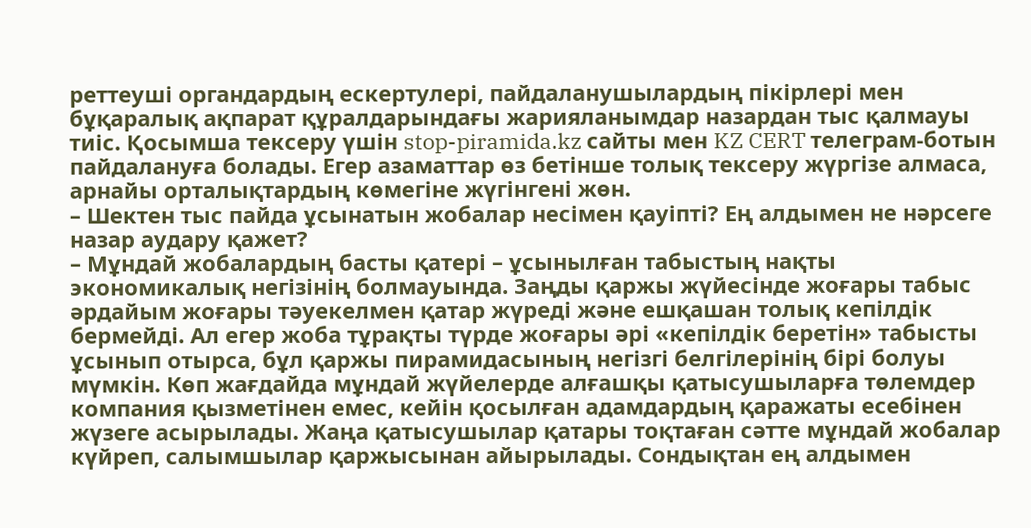реттеуші органдардың ескертулері, пайдаланушылардың пікірлері мен бұқаралық ақпарат құралдарындағы жарияланымдар назардан тыс қалмауы тиіс. Қосымша тексеру үшін stop-piramida.kz сайты мен KZ CERT телеграм-ботын пайдалануға болады. Егер азаматтар өз бетінше толық тексеру жүргізе алмаса, арнайы орталықтардың көмегіне жүгінгені жөн.
– Шектен тыс пайда ұсынатын жобалар несімен қауіпті? Ең алдымен не нәрсеге назар аудару қажет?
– Мұндай жобалардың басты қатері – ұсынылған табыстың нақты экономикалық негізінің болмауында. Заңды қаржы жүйесінде жоғары табыс әрдайым жоғары тәуекелмен қатар жүреді және ешқашан толық кепілдік бермейді. Ал егер жоба тұрақты түрде жоғары әрі «кепілдік беретін» табысты ұсынып отырса, бұл қаржы пирамидасының негізгі белгілерінің бірі болуы мүмкін. Көп жағдайда мұндай жүйелерде алғашқы қатысушыларға төлемдер компания қызметінен емес, кейін қосылған адамдардың қаражаты есебінен жүзеге асырылады. Жаңа қатысушылар қатары тоқтаған сәтте мұндай жобалар күйреп, салымшылар қаржысынан айырылады. Сондықтан ең алдымен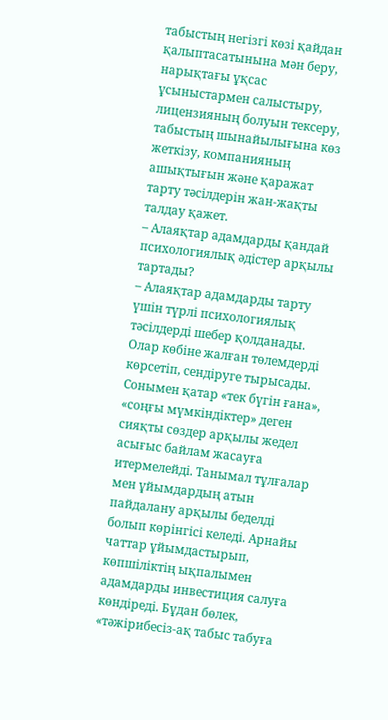табыстың негізгі көзі қайдан қалыптасатынына мән беру, нарықтағы ұқсас ұсыныстармен салыстыру, лицензияның болуын тексеру, табыстың шынайылығына көз жеткізу, компанияның ашықтығын және қаражат тарту тәсілдерін жан-жақты талдау қажет.
– Алаяқтар адамдарды қандай психологиялық әдістер арқылы тартады?
– Алаяқтар адамдарды тарту үшін түрлі психологиялық тәсілдерді шебер қолданады. Олар көбіне жалған төлемдерді көрсетіп, сендіруге тырысады. Сонымен қатар «тек бүгін ғана», «соңғы мүмкіндіктер» деген сияқты сөздер арқылы жедел асығыс байлам жасауға итермелейді. Танымал тұлғалар мен ұйымдардың атын пайдалану арқылы беделді болып көрінгісі келеді. Арнайы чаттар ұйымдастырып, көпшіліктің ықпалымен адамдарды инвестиция салуға көндіреді. Бұдан бөлек, «тәжірибесіз-ақ табыс табуға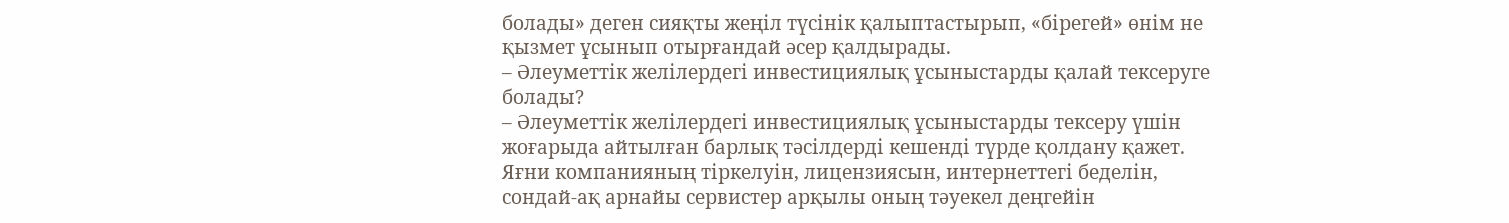болады» деген сияқты жеңіл түсінік қалыптастырып, «бірегей» өнім не қызмет ұсынып отырғандай әсер қалдырады.
– Әлеуметтік желілердегі инвестициялық ұсыныстарды қалай тексеруге болады?
– Әлеуметтік желілердегі инвестициялық ұсыныстарды тексеру үшін жоғарыда айтылған барлық тәсілдерді кешенді түрде қолдану қажет. Яғни компанияның тіркелуін, лицензиясын, интернеттегі беделін, сондай-ақ арнайы сервистер арқылы оның тәуекел деңгейін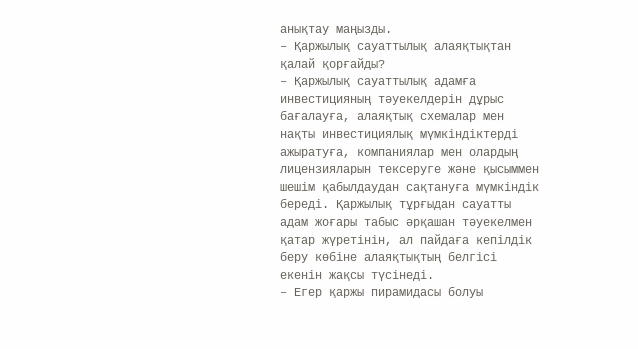анықтау маңызды.
– Қаржылық сауаттылық алаяқтықтан қалай қорғайды?
– Қаржылық сауаттылық адамға инвестицияның тәуекелдерін дұрыс бағалауға, алаяқтық схемалар мен нақты инвестициялық мүмкіндіктерді ажыратуға, компаниялар мен олардың лицензияларын тексеруге және қысыммен шешім қабылдаудан сақтануға мүмкіндік береді. Қаржылық тұрғыдан сауатты адам жоғары табыс әрқашан тәуекелмен қатар жүретінін, ал пайдаға кепілдік беру көбіне алаяқтықтың белгісі екенін жақсы түсінеді.
– Егер қаржы пирамидасы болуы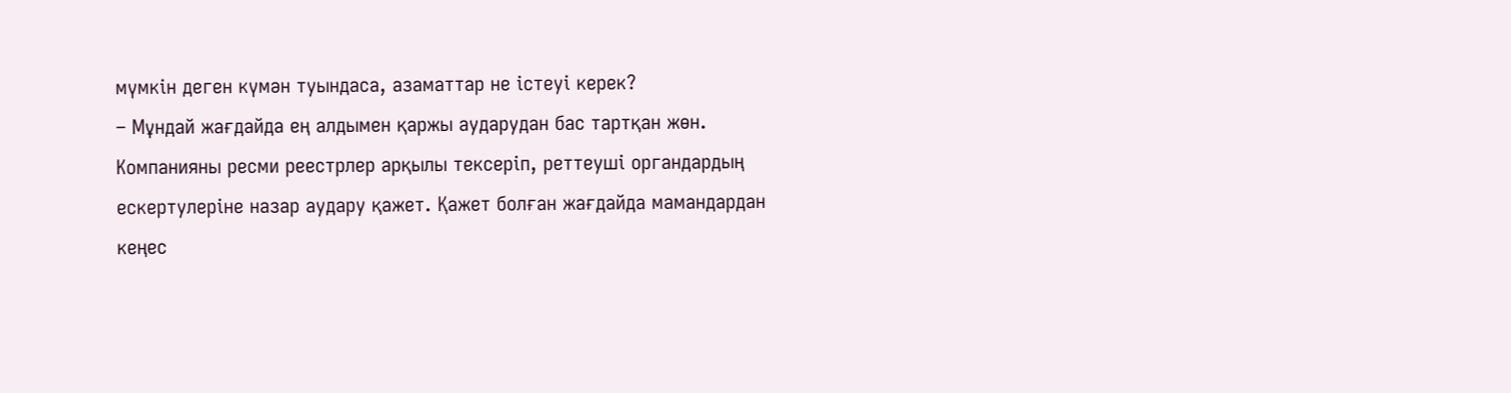мүмкін деген күмән туындаса, азаматтар не істеуі керек?
– Мұндай жағдайда ең алдымен қаржы аударудан бас тартқан жөн. Компанияны ресми реестрлер арқылы тексеріп, реттеуші органдардың ескертулеріне назар аудару қажет. Қажет болған жағдайда мамандардан кеңес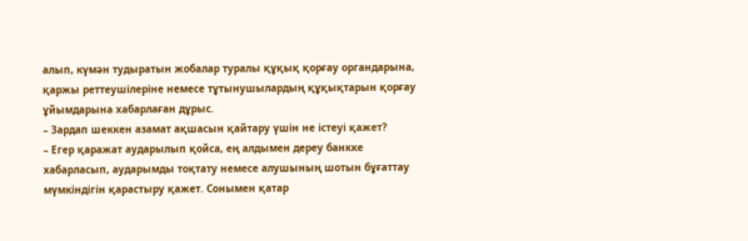алып, күмән тудыратын жобалар туралы құқық қорғау органдарына, қаржы реттеушілеріне немесе тұтынушылардың құқықтарын қорғау ұйымдарына хабарлаған дұрыс.
– Зардап шеккен азамат ақшасын қайтару үшін не істеуі қажет?
– Егер қаражат аударылып қойса, ең алдымен дереу банкке хабарласып, аударымды тоқтату немесе алушының шотын бұғаттау мүмкіндігін қарастыру қажет. Сонымен қатар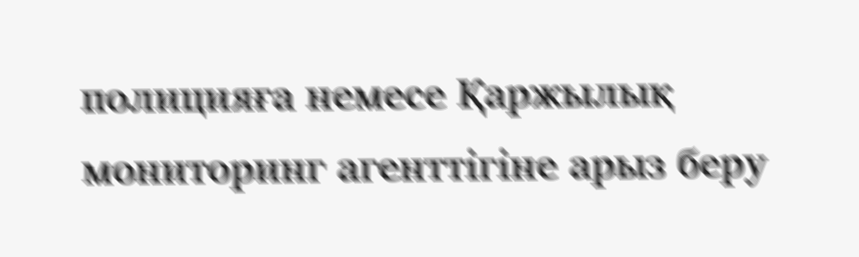полицияға немесе Қаржылық мониторинг агенттігіне арыз беру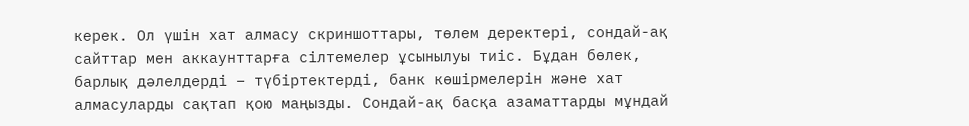керек. Ол үшін хат алмасу скриншоттары, төлем деректері, сондай-ақ сайттар мен аккаунттарға сілтемелер ұсынылуы тиіс. Бұдан бөлек, барлық дәлелдерді – түбіртектерді, банк көшірмелерін және хат алмасуларды сақтап қою маңызды. Сондай-ақ басқа азаматтарды мұндай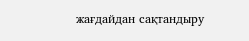жағдайдан сақтандыру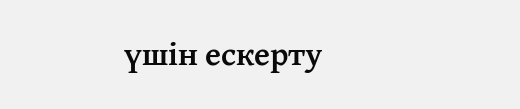үшін ескерту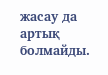жасау да артық болмайды.